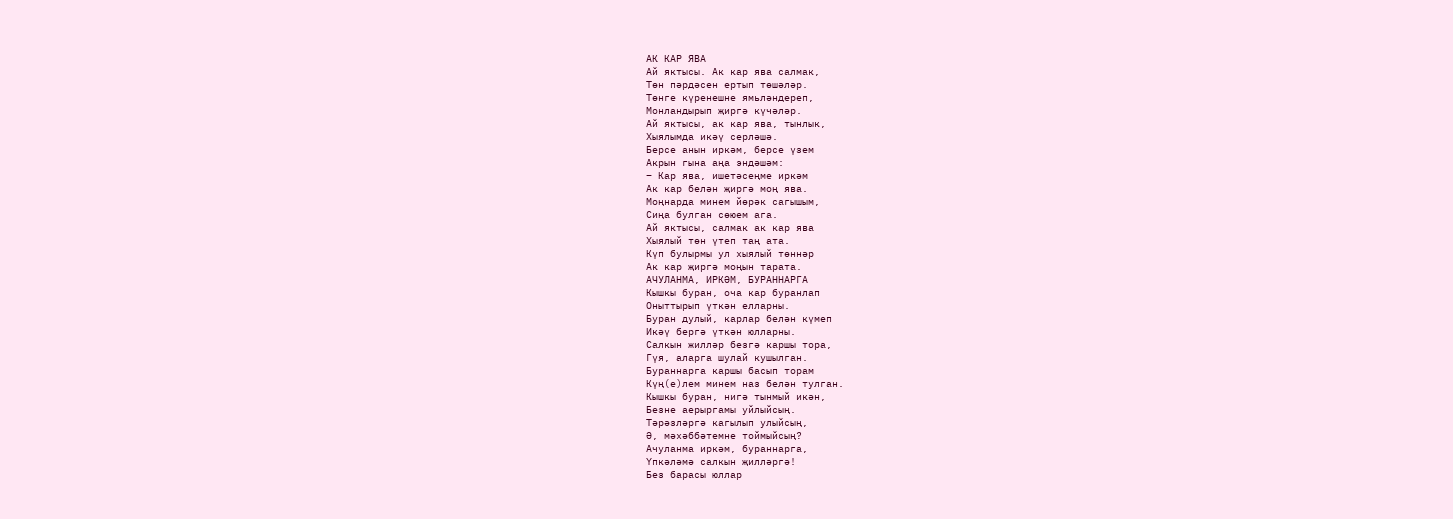АК КАР ЯВА
Ай яктысы. Ак кар ява салмак,
Төн пәрдәсен ертып төшәләр.
Төнге күренешне ямьләндереп,
Монландырып җиргә күчәләр.
Ай яктысы, ак кар ява, тынлык,
Хыялымда икәү серләшә.
Берсе анын иркәм, берсе үзем
Акрын гына аңа эндәшәм:
– Кар ява, ишетәсеңме иркәм
Ак кар белән җиргә моң ява.
Моңнарда минем йөрәк сагышым,
Сиңа булган сөюем ага.
Ай яктысы, салмак ак кар ява
Хыялый төн үтеп таң ата.
Күп булырмы ул хыялый төннәр
Ак кар җиргә моңын тарата.
АЧУЛАНМА, ИРКӘМ, БУРАННАРГА
Кышкы буран, оча кар буранлап
Оныттырып үткән елларны.
Буран дулый, карлар белән күмеп
Икәү бергә үткән юлларны.
Салкын жилләр безгә каршы тора,
Гүя, аларга шулай кушылган.
Бураннарга каршы басып торам
Күң(е)лем минем наз белән тулган.
Кышкы буран, нигә тынмый икән,
Безне аерыргамы уйлыйсың.
Тәрәзләргә кагылып улыйсың,
Ә, мәхәббәтемне тоймыйсың?
Ачуланма иркәм, бураннарга,
Үпкәләмә салкын җилләргә!
Без барасы юллар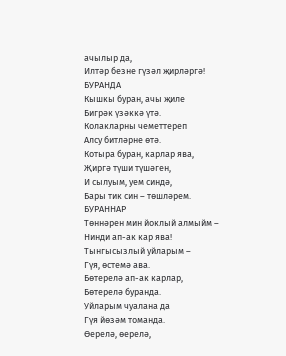ачылыр да,
Илтәр безне гүзәл җирләргә!
БУРАНДА
Кышкы буран, ачы җиле
Бигрәк үзәккә үтә.
Колакларны чеметтереп
Алсу битләрне өтә.
Котыра буран, карлар ява,
Җиргә түши түшәген,
И сылуым, уем синдә,
Бары тик син – төшләрем.
БУРАННАР
Төннәрен мин йоклый алмыйм –
Нинди ап-ак кар ява!
Тынгысызлый уйларым –
Гүя, өстемә ава.
Бөтерелә ап-ак карлар,
Бөтерелә буранда.
Уйларым чуалана да
Гүя йөзәм томанда.
Өерелә, өерелә,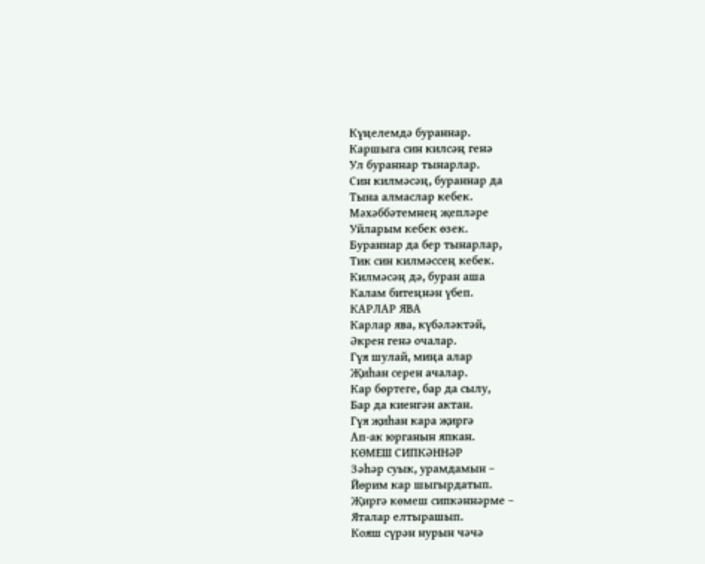Күңелемдә бураннар.
Каршыга син килсәң генә
Ул бураннар тынарлар.
Син килмәсәң, бураннар да
Тына алмаслар кебек.
Мәхәббәтемнең җепләре
Уйларым кебек өзек.
Бураннар да бер тынарлар,
Тик син килмәссең кебек.
Килмәсәң дә, буран аша
Калам битеңнән үбеп.
КАРЛАР ЯВА
Карлар ява, күбәләктәй,
Әкрен генә очалар.
Гүя шулай, миңа алар
Җиһан серен ачалар.
Кар бөртеге, бар да сылу,
Бар да киенгән актан.
Гүя җиһан кара җиргә
Ап-ак юрганын япкан.
КӨМЕШ СИПКӘННӘР
Зәһәр суык, урамдамын –
Йөрим кар шыгырдатып.
Җиргә көмеш сипкәннәрме –
Яталар елтырашып.
Кояш сүрән нурын чәчә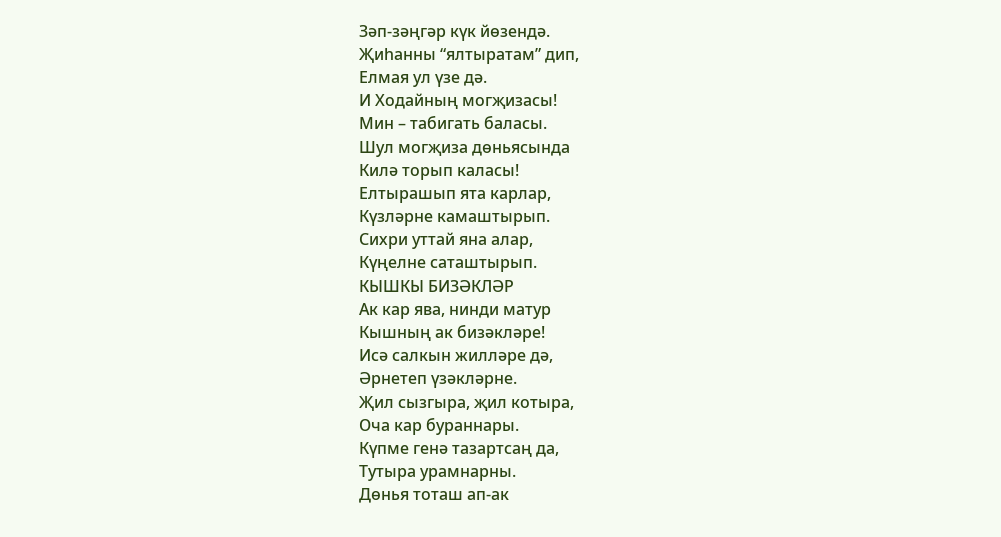Зәп-зәңгәр күк йөзендә.
Җиһанны “ялтыратам” дип,
Елмая ул үзе дә.
И Ходайның могҗизасы!
Мин – табигать баласы.
Шул могҗиза дөньясында
Килә торып каласы!
Елтырашып ята карлар,
Күзләрне камаштырып.
Сихри уттай яна алар,
Күңелне саташтырып.
КЫШКЫ БИЗӘКЛӘР
Ак кар ява, нинди матур
Кышның ак бизәкләре!
Исә салкын жилләре дә,
Әрнетеп үзәкләрне.
Җил сызгыра, җил котыра,
Оча кар бураннары.
Күпме генә тазартсаң да,
Тутыра урамнарны.
Дөнья тоташ ап-ак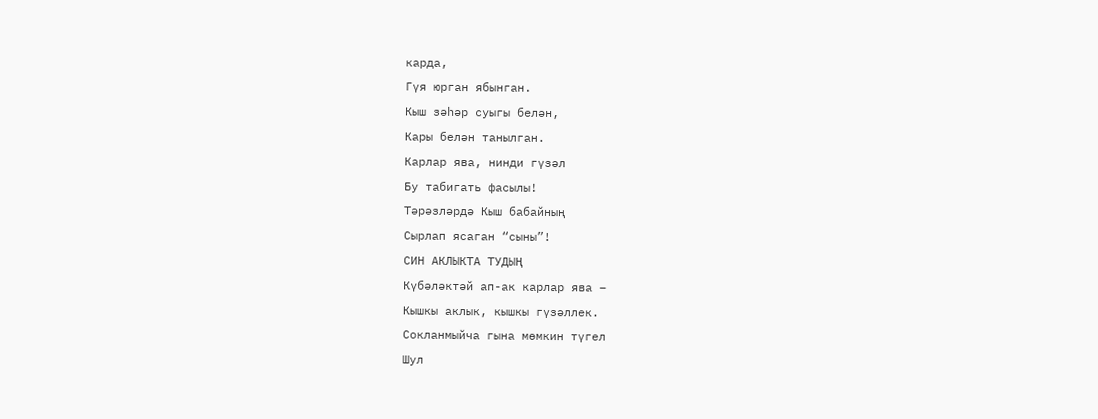карда,
Гүя юрган ябынган.
Кыш зәһәр суыгы белән,
Кары белән танылган.
Карлар ява, нинди гүзәл
Бу табигать фасылы!
Тәрәзләрдә Кыш бабайның
Сырлап ясаган “сыны”!
СИН АКЛЫКТА ТУДЫҢ
Күбәләктәй ап-ак карлар ява –
Кышкы аклык, кышкы гүзәллек.
Сокланмыйча гына мөмкин түгел
Шул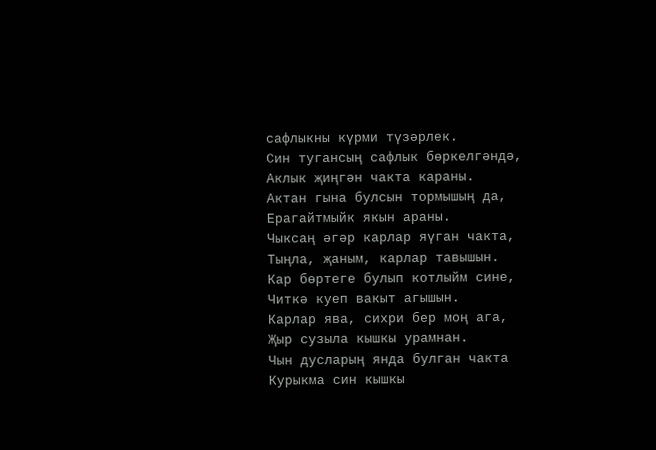сафлыкны күрми түзәрлек.
Син тугансың сафлык бөркелгәндә,
Аклык җиңгән чакта караны.
Актан гына булсын тормышың да,
Ерагайтмыйк якын араны.
Чыксаң әгәр карлар яүган чакта,
Тыңла, җаным, карлар тавышын.
Кар бөртеге булып котлыйм сине,
Читкә куеп вакыт агышын.
Карлар ява, сихри бер моң ага,
Җыр сузыла кышкы урамнан.
Чын дусларың янда булган чакта
Курыкма син кышкы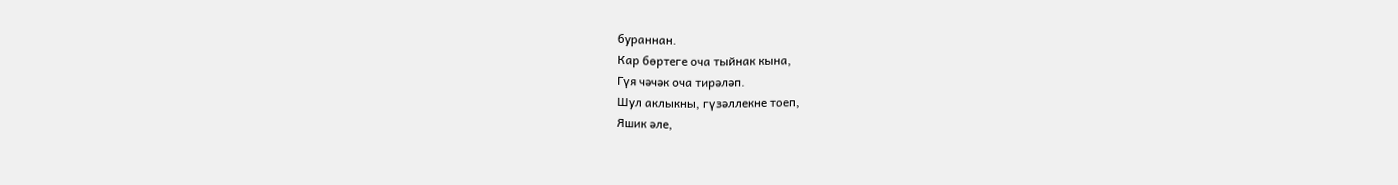бураннан.
Кар бөртеге оча тыйнак кына,
Гүя чәчәк оча тирәләп.
Шул аклыкны, гүзәллекне тоеп,
Яшик әле,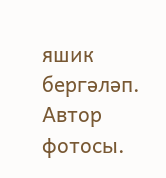яшик бергәләп.
Автор фотосы.